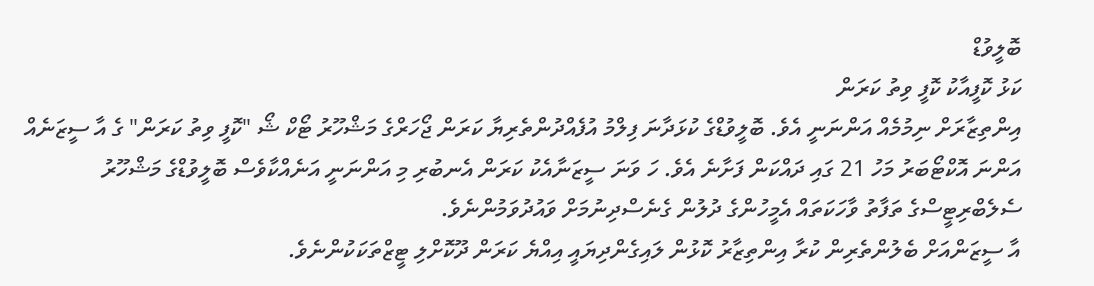ބޮލީވުޑް
ކަޅު ކޮފީއާކު ކޮފީ ވިތު ކަރަން
އިންތިޒާރަށް ނިމުމެއް އަންނަނީ އެވެ. ބޮލީވުޑްގެ ކުޅަދާނަ ފިލްމު އުފެއްދުންތެރިޔާ ކަރަން ޖޯހަރްގެ މަޝްހޫރު ޓޯކް ޝޯ "ކޮފީ ވިތު ކަރަން" ގެ އާ ސީޒަނެއް އަންނަ އޮކްޓޯބަރު މަހު 21 ގައި ދައްކަން ފަށާނެ އެވެ. ހަ ވަނަ ސީޒަނާއެކު ކަރަން އެނބުރި މި އަންނަނީ އަނެއްކާވެސް ބޮލީވުޑްގެ މަޝްހޫރު ސެލެބްރިޓީސްގެ ތަފާތު ވާހަކަތައް އެމީހުންގެ ދުލުން ގެނެސްދިނުމަށް ވައުދުވަމުންނެވެ.
އާ ސީޒަންއަށް ބެލުންތެރިން ކުރާ އިންތިޒާރު ކޮޅުން ލައިގެންދިޔައީ އިއްޔެ ކަރަން ދޫކޮށްލި ޓީޒްތަކަކުންނެވެ.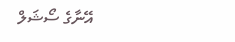އޭނާގެ ސޯޝަލް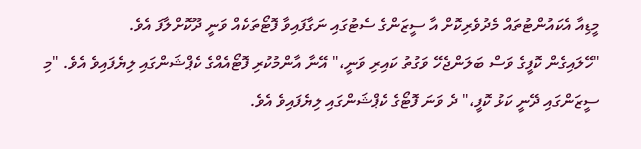މީޑިއާ އެކައުންޓުތައް މެދުވެރިކޮށް އާ ސީޒަންގެ ސެޓުގައި ނަގާފައިވާ ފޮޓޯތަކެއް ވަނީ ދޫކޮށްލާފަ އެވެ.
"ހޭލައިގެން ކޮފީގެ ވަސް ބަލަންޖެހޭ ވަގުތު ކައިރި ވަނީ،" އޭނާ އާންމުކުރި ފޮޓޯއެއްގެ ކެޕްޝަންގައި ލިޔެފައިވެ އެވެ. "މި ސީޒަންގައި ދޭނީ ކަޅު ކޮފީ،" ދެ ވަނަ ފޮޓޯގެ ކެޕްޝަންގައި ލިޔެފައިވެ އެވެ.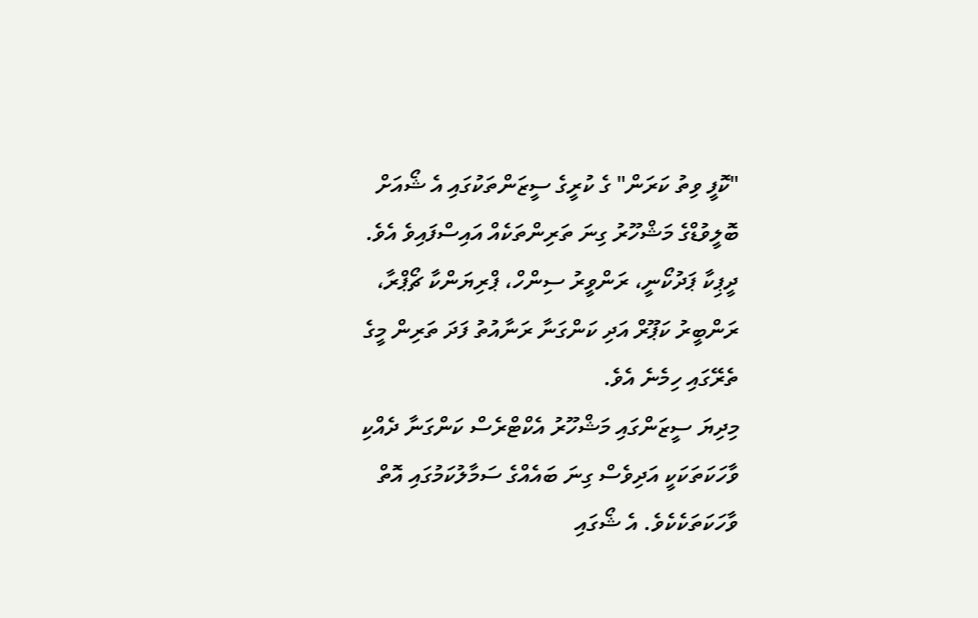"ކޮފީ ވިތު ކަރަން" ގެ ކުރީގެ ސީޒަންތަކުގައި އެ ޝޯއަށް ބޮލީވުޑްގެ މަޝްހޫރު ގިނަ ތަރިންތަކެއް އައިސްފައިވެ އެވެ. ދީޕިކާ ޕަދުކޯނީ، ރަންވީރު ސިންހް، ޕްރިޔަންކާ ޗޯޕްރާ، ރަންބީރު ކަޕޫރް އަދި ކަންގަނާ ރަނާއުތު ފަދަ ތަރިން މީގެ ތެރޭގައި ހިމެނެ އެވެ.
މިދިޔަ ސީޒަންގައި މަޝްހޫރު އެކްޓްރެސް ކަންގަނާ ދެއްކި ވާހަކަތަކަކީ އަދިވެސް ގިނަ ބައެއްގެ ސަމާލުކަމުގައި އޮތް ވާހަކަތަކެކެވެ. އެ ޝޯގައި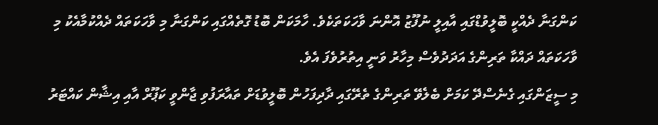ކަންގަނާ ދެއްކީ ބޮލީވުޑްގައި އާއިލީ ނުފޫޒު އޮންނަ ވާހަކަތަކެވެ. ހާމަކަން ބޮޑު ގޮތެއްގައި ކަންގަނާ މި ވާހަކަތައް ދެއްކުމާއެކު މި ވާހަކަތައް ދައްކާ ތަރިންގެ އަދަދުވެސް މިހާރު ވަނީ އިތުރުވެފަ އެވެ.
މި ސީޒަންގައި ގެނެސްދޭ ކަމަށް ބެލެވޭ ތަރިންގެ ތެރޭގައި ދާދިފަހުން ބޮލީވުޑަށް ތައާރަފުވި ޖާންވީ ކަޕޫރް އާއި އިޝާން ކައްޓަރު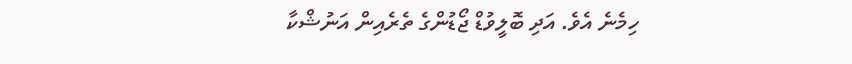ހިމެނެ އެވެ. އަދި ބޮލީވުޑް ޖޯޑުންގެ ތެރެއިން އަނުޝްކާ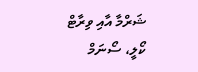ޝަރްމާ އާއި ވިރާޓް ކޯލީ، ސޯނަމް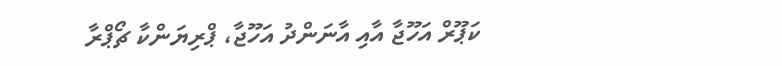ކަޕޫރް އަހޫޖާ އާއި އާނަންދު އަހޫޖާ، ޕްރިޔަންކާ ޗޯޕްރާ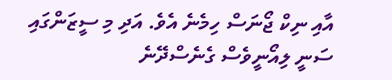އާއި ނިކް ޖޯނަސް ހިމެނެ އެވެ. އަދި މި ސީޒަންގައި ސަނީ ލިއޯނީވެސް ގެނެސްދޭނެ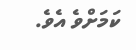ކަމަށްވެ އެވެ.